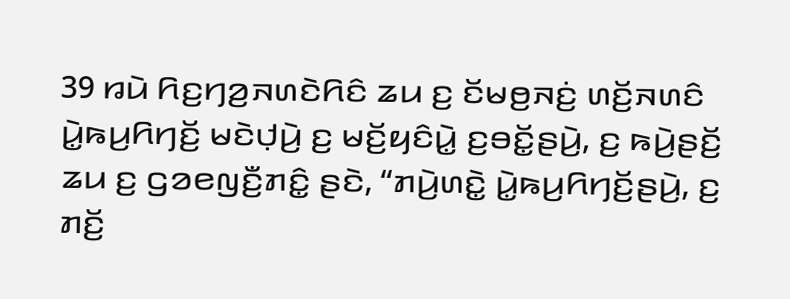39 ꤙꤣꤧ ꤖꤢ꤬ꤚꤤ꤬ꤏꤛꤢꤧꤖꤢꤨ ꤘꤣ ꤢ꤬ ꤢꤩꤗꤥ꤬ꤏꤢꤦ꤬ ꤛꤢꤩ꤬ꤏꤛꤢꤨ ꤣꤧ꤭ꤒꤣ꤬ꤖꤚꤢꤩ꤬ ꤗꤢꤧꤓ꤫ꤣꤧ꤬ ꤢ꤬ ꤗꤢꤩ꤬ꤟꤢꤨꤣꤧ꤭ ꤢ꤬ꤋꤢꤩ꤭ꤔꤣꤧ꤬, ꤢ꤬ ꤒꤣꤧ꤬ꤔꤢꤩ꤬ ꤘꤣ ꤢ꤬ ꤞꤤꤕꤜꤢꤪ꤬ꤊꤢꤨ꤭ ꤔꤢꤧ, “ꤊꤣꤧ꤬ꤛꤢꤧ꤭ ꤣꤧ꤭ꤒꤣ꤬ꤖꤚꤢꤩ꤬ꤔꤣꤧ꤬, ꤢ꤬ ꤊꤢꤩ꤬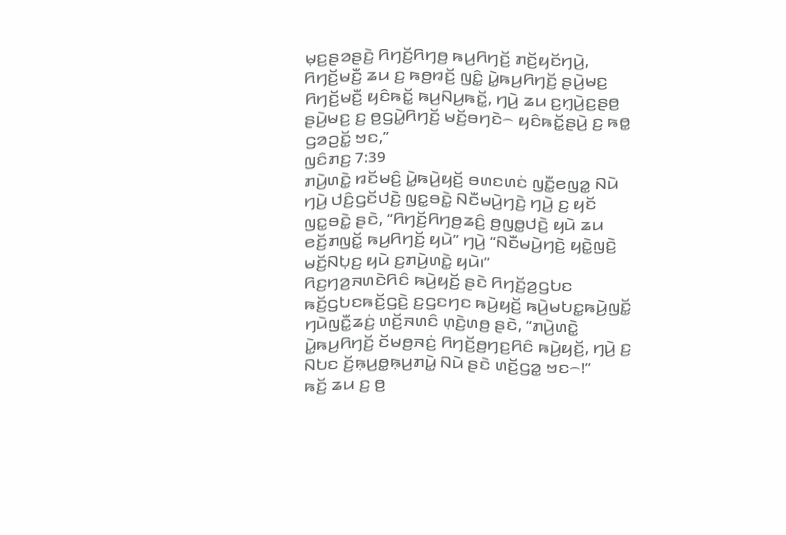ꤗ꤫ꤢ꤬ꤔꤤꤔꤢꤧ꤬ ꤖꤚꤢꤩ꤬ꤖꤚꤥ꤬ ꤒꤣ꤬ꤖꤚꤢꤩ꤬ ꤊꤢꤩ꤬ꤟꤢꤩꤚꤣꤧ꤬, ꤖꤚꤢꤩ꤬ꤗꤢꤪ꤬ ꤘꤣ ꤢ꤬ ꤒꤥ꤬ꤙꤢꤩ꤬ ꤜꤢꤨ꤭ ꤣꤧ꤭ꤒꤣ꤬ꤖꤚꤢꤩ꤬ ꤔꤣꤧ꤬ꤗꤢ꤬ ꤖꤚꤢꤩ꤬ꤗꤢꤪ꤬ ꤟꤢꤨꤒꤢꤩ꤭ ꤒꤣ꤬ꤡꤣ꤬ꤒꤢꤩ꤭, ꤚꤣꤧ꤬ ꤘꤣ ꤢ꤬ꤚ꤫ꤣꤧ꤬ꤢ꤬ꤔꤥ꤬ ꤔꤣꤧ꤬ꤗꤢ꤬ ꤢ꤬ ꤥ꤬ꤞꤣꤧ꤭ꤖꤚꤢꤩ꤬ ꤗꤢꤩ꤬ꤋꤚꤢꤧ꤮ ꤟꤢꤨꤒꤢꤩ꤭ꤔꤣꤧ꤬ ꤢ꤬ ꤒꤥ꤭ ꤞꤤꤑꤢꤩ꤭ ꤠꤢ,”
ꤜꤢꤨꤊꤢ꤬ 7:39
ꤊꤣꤧ꤬ꤛꤢꤧ꤭ ꤙꤢꤩꤗꤢꤨ꤬ ꤣꤧ꤭ꤒꤣꤧ꤬ꤟꤢꤩ꤬ ꤋꤛꤢꤛꤢꤦ ꤜꤢꤪ꤭ꤕꤜꤤ꤭ ꤡꤣꤧ ꤚꤣꤧ꤬ ꤓꤢꤨ꤬ꤞꤢꤩꤓꤢꤧ꤬ ꤜꤢ꤭ꤋꤢꤧ꤭ ꤡꤢꤪꤗꤣꤧ꤬ꤚꤢꤧ꤬ ꤚꤣꤧ꤬ ꤢ꤬ ꤟꤢꤩ ꤜꤢ꤭ꤋꤢꤧ꤭ ꤔꤢꤧ, “ꤖꤚꤢꤩ꤬ꤖꤚꤥ꤬ꤘꤢꤨ꤬ ꤥ꤬ꤜꤥ꤭ꤓꤢꤧ꤬ ꤟꤣꤧ ꤘꤣ ꤕꤢꤩ꤬ꤊꤜꤢꤩ꤭ ꤒꤣ꤬ꤖꤚꤢꤩ꤬ ꤟꤣꤧ” ꤚꤣꤧ꤬ “ꤡꤢꤪꤗꤣꤧ꤬ꤚꤢꤧ꤬ ꤟꤢꤧ꤭ꤜꤢꤧ꤬ ꤗꤢꤩ꤬ꤡꤝ꤫ꤢ꤬ ꤟꤣꤧ ꤢ꤬ꤊꤣꤧ꤬ꤛꤢꤧ꤭ ꤟꤣꤧ꤯”
ꤖꤢ꤬ꤚꤤ꤬ꤏꤛꤢꤧꤖꤢꤨ ꤒꤣꤧ꤬ꤟꤢꤩ꤬ ꤔꤢꤧ ꤖꤚꤢꤩ꤬ꤤ꤬ꤞꤝꤢ ꤒꤢꤩ꤬ꤞꤝꤢꤒꤢꤩ꤬ꤞꤢꤧ꤬ ꤢ꤬ꤞꤢꤚꤢ ꤒꤣꤧ꤬ꤟꤢꤩ꤬ ꤒꤣꤧ꤬ꤗꤝꤢ꤭ꤒꤣꤧ꤬ꤜꤢꤩ꤭ ꤚꤣꤧꤜꤢꤪ꤭ꤘꤢꤦ꤬ ꤛꤢꤩ꤬ꤏꤛꤢꤨ ꤛ꤫ꤢꤧ꤬ꤛꤥ꤬ ꤔꤢꤧ, “ꤊꤣꤧ꤬ꤛꤢꤧ꤭ ꤣꤧ꤭ꤒꤣ꤬ꤖꤚꤢꤩ꤬ ꤢꤩꤗꤥ꤬ꤏꤢꤦ꤬ ꤖꤚꤢꤩ꤬ꤥ꤬ꤚꤢ꤬ꤖꤢꤨ ꤒꤣꤧ꤬ꤟꤢꤩ꤬, ꤚꤣꤧ꤬ ꤢ꤬ ꤡꤝꤢ ꤢꤩ꤬ꤒ꤫ꤣ꤬ꤥ꤭ꤒ꤫ꤣ꤬ꤊꤣꤧ꤭ ꤡꤣꤧ ꤔꤢꤧ ꤛꤢꤩ꤬ꤞꤤ꤭ ꤠꤢ꤮!”
ꤒꤢꤩ꤬ ꤘꤣ ꤢ꤬ ꤥ꤬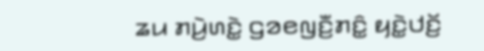ꤘꤣ ꤊꤣꤧ꤬ꤛꤢꤧ꤭ ꤞꤤꤕꤜꤢꤪ꤬ꤊꤢꤨ꤭ ꤟꤢꤧ꤭ꤓꤢꤩ꤬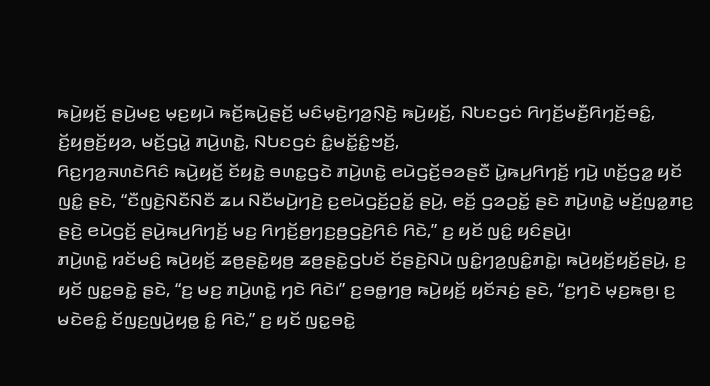ꤒꤣꤧ꤬ꤟꤢꤩ꤬ ꤔꤣꤧ꤬ꤗꤢ꤬ ꤗ꤫ꤢ꤬ꤟꤣꤧ ꤒꤢꤩ꤬ꤒꤣꤧ꤬ꤔꤢꤩ꤬ ꤗꤢꤨꤗ꤫ꤢꤧ꤬ꤚꤤ꤬ꤡ꤫ꤢꤧ꤬ ꤒꤣꤧ꤬ꤟꤢꤩ꤬, ꤡꤝꤢꤞꤢꤦ ꤖꤚꤢꤩ꤬ꤗꤢꤪ꤬ꤖꤚꤢꤩ꤬ꤋꤢꤨ꤭, ꤢꤩ꤬ꤟꤥ꤬ꤢꤩ꤬ꤟꤤ, ꤗꤢꤩ꤬ꤞꤣꤧ꤭ ꤊꤣꤧ꤬ꤛꤢꤧ꤭, ꤡꤝꤢꤞꤢꤦ ꤢꤨ꤭ꤗꤢꤩ꤭ꤢꤨ꤭ꤠꤢꤩ꤬,
ꤖꤢ꤬ꤚꤤ꤬ꤏꤛꤢꤧꤖꤢꤨ ꤒꤣꤧ꤬ꤟꤢꤩ꤬ ꤢꤩꤟꤢꤧ꤭ ꤋꤛꤢ꤭ꤞꤢꤧ ꤊꤣꤧ꤬ꤛꤢꤧ꤭ ꤕꤣꤧꤞꤢꤩ꤬ꤋꤤꤔꤢꤪ ꤣꤧ꤭ꤒꤣ꤬ꤖꤚꤢꤩ꤬ ꤚꤣꤧ꤬ ꤛꤢꤩ꤬ꤞꤤ꤭ ꤟꤢꤩ ꤜꤢꤨ꤭ ꤔꤢꤧ, “ꤢꤪꤜꤢꤧ꤬ꤡꤢꤪꤡꤢꤪ ꤘꤣ ꤡꤢꤪꤗꤣꤧ꤬ꤚꤢꤧ꤬ ꤢ꤬ꤕꤣꤧꤞꤢꤩ꤬ꤑꤢꤩ꤭ ꤔꤣꤧ꤬, ꤕꤢꤩ꤬ ꤞꤤꤑꤢꤩ꤭ ꤔꤢꤧ ꤊꤣꤧ꤬ꤛꤢꤧ꤭ ꤗꤢꤩ꤬ꤜꤤ꤭ꤊꤢ꤬ ꤔꤢꤧ꤬ ꤕꤣꤧꤞꤢꤩ꤬ ꤔꤣꤧ꤬ꤒꤣ꤬ꤖꤚꤢꤩ꤬ ꤗꤢ꤬ ꤖꤚꤢꤩ꤬ꤥ꤬ꤚꤢ꤬ꤥ꤬ꤞꤢꤧ꤬ꤖꤢꤨ ꤖꤢꤧ,” ꤢ꤬ ꤟꤢꤩ ꤜꤢꤨ꤭ ꤟꤢꤨꤔꤣꤧ꤬꤯
ꤊꤣꤧ꤬ꤛꤢꤧ꤭ ꤙꤢꤩꤗꤢꤨ꤬ ꤒꤣꤧ꤬ꤟꤢꤩ꤬ ꤘꤥ꤬ꤔꤢꤧ꤭ꤟꤥ꤬ ꤘꤥ꤬ꤔꤢꤧ꤭ꤞꤝꤢꤩ ꤢꤩꤔꤢꤧ꤬ꤡꤣꤧ ꤜꤢꤨ꤭ꤚꤤ꤬ꤜꤢꤨ꤭ꤊꤢꤧ꤭꤯ ꤒꤣꤧ꤬ꤟꤢꤩ꤬ꤟꤢꤩ꤬ꤔꤣꤧ꤬, ꤢ꤬ ꤟꤢꤩ ꤜꤢ꤭ꤋꤢꤧ꤭ ꤔꤢꤧ, “ꤢ꤬ ꤗꤢ꤬ ꤊꤣꤧ꤬ꤛꤢꤧ꤭ ꤚꤢꤧ ꤖꤢꤧ꤯” ꤢ꤬ꤋꤥ꤭ꤚꤥ꤬ ꤒꤣꤧ꤬ꤟꤢꤩ꤬ ꤟꤢꤩꤏꤢꤦ꤬ ꤔꤢꤧ, “ꤢ꤬ꤚꤢꤧ ꤗ꤫ꤢ꤬ꤒꤥ꤬꤯ ꤢ꤬ ꤗꤢꤧꤕꤢꤨ꤭ ꤢꤩꤜꤢ꤬ꤜꤣꤧ꤬ꤟꤥ꤭ ꤢꤨ꤭ ꤖꤢꤧ,” ꤢ꤬ ꤟꤢꤩ ꤜꤢ꤭ꤋꤢꤧ꤭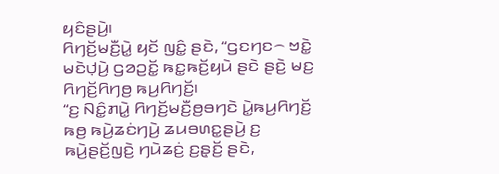ꤟꤢꤨꤔꤣꤧ꤬꤯
ꤖꤚꤢꤩ꤬ꤗꤢꤪ꤬ꤣꤧ꤭ ꤟꤢꤩ ꤜꤢꤨ꤭ ꤔꤢꤧ, “ꤞꤢꤚꤢ꤮ ꤠꤢꤧ꤭ ꤗꤢꤧꤓ꤫ꤣꤧ꤬ ꤞꤤꤑꤢꤩ꤭ ꤒꤢ꤭ꤒꤢꤩ꤬ꤟꤣꤧ ꤔꤢꤧ ꤔꤢꤧ꤬ ꤗꤢ꤬ ꤖꤚꤢꤩ꤬ꤖꤚꤥ꤬ ꤒꤣ꤬ꤖꤚꤢꤩ꤬꤯
“ꤢ꤬ ꤡꤢꤨ꤭ꤊꤣꤧ꤭ ꤖꤚꤢꤩ꤬ꤗꤢꤪ꤬ꤥ꤬ꤋꤚꤢꤧ ꤣꤧ꤭ꤒꤣ꤬ꤖꤚꤢꤩ꤬ ꤒꤥ꤬ ꤒꤣꤧ꤬ꤘꤢꤦꤚꤣꤧ꤬ ꤘꤣꤋꤛꤢ꤭ꤔꤣꤧ꤬ ꤢ꤬ ꤒꤣꤧ꤬ꤔꤢꤩ꤬ꤜꤢꤧ꤬ ꤚꤣꤧꤘꤢꤦ꤬ ꤢ꤬ꤔ꤫ꤢꤩ꤬ ꤔꤢꤧ,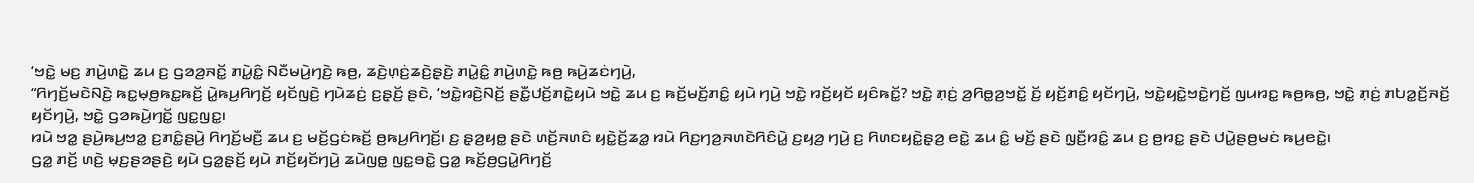‘ꤠꤢꤧ꤭ ꤗꤢ꤬ ꤊꤣꤧ꤬ꤛꤢꤧ꤭ ꤘꤣ ꤢ꤬ ꤞꤤꤤ꤬ꤏꤢꤩ꤭ ꤊꤣꤧ꤭ꤢꤨ꤭ ꤡꤢꤪꤗꤣꤧ꤬ꤚꤢꤧ꤬ ꤒꤥ꤬, ꤘꤢꤧ꤬ꤛ꤫ꤢꤦ꤬ꤘꤢꤧ꤬ꤔ꤫ꤢꤧ꤬ ꤊꤣꤧ꤭ꤢꤨ꤭ ꤊꤣꤧ꤬ꤛꤢꤧ꤭ ꤒꤥ꤬ ꤒꤣꤧ꤬ꤘꤢꤦꤚꤣꤧ꤬,
“ꤖꤚꤢꤩ꤬ꤗꤢꤧꤡꤢꤧ꤬ ꤒꤢ꤭ꤗ꤫ꤥ꤬ꤒꤢ꤭ꤒꤢꤩ꤬ ꤣꤧ꤭ꤒꤣ꤬ꤖꤚꤢꤩ꤬ ꤟꤢꤩꤜꤢꤧ꤬ ꤚꤣꤧꤘꤢꤦ꤬ ꤢ꤬ꤔ꤫ꤢꤩ꤬ ꤔꤢꤧ, ‘ꤠꤢꤧ꤭ꤙꤢꤧ꤬ꤡꤢꤩ꤬ ꤔꤢꤪ꤭ꤓꤢꤩ꤬ꤊꤢꤧ꤭ꤟꤣꤧ ꤠꤢꤧ꤭ ꤘꤣ ꤢ꤬ ꤒꤢꤩ꤬ꤗꤢꤩ꤬ꤊꤢꤨ꤭ ꤟꤣꤧ ꤚꤣꤧ꤬ ꤠꤢꤧ꤭ ꤙꤢꤩ꤬ꤟꤢꤩ ꤟꤢꤨꤒꤢꤩ꤭? ꤠꤢꤧ꤭ ꤊ꤫ꤢꤦ꤬ ꤤ꤬ꤖꤥ꤭ꤤ꤬ꤠꤢꤩ꤭ ꤢꤩ꤬ ꤟꤢꤩ꤬ꤊꤢꤨ꤭ ꤟꤢꤩꤚꤣꤧ꤬, ꤠꤢꤧ꤭ꤟꤢꤧ꤭ꤠꤢꤧ꤭ꤚꤢꤩ꤬ ꤜꤣꤙꤢ꤭ ꤒꤥ꤬ꤒꤥ꤬, ꤠꤢꤧ꤭ ꤊ꤫ꤢꤦ꤬ ꤊꤝꤤ꤭ꤢꤩ꤬ꤏꤢꤩ꤬ ꤟꤢꤩꤚꤣꤧ꤬, ꤠꤢꤧ꤭ ꤞꤤꤒꤣꤧ꤬ꤚꤢꤩ꤭ ꤜꤢ꤭ꤜꤢ꤭꤯
ꤙꤣꤧ ꤠꤤ꤭ ꤔꤣꤧ꤬ꤒꤣ꤬ꤠꤤ꤭ ꤢ꤬ꤊꤢꤨ꤭ꤔꤣꤧ꤬ ꤖꤚꤢꤩ꤬ꤗꤢꤪ꤬ ꤘꤣ ꤢ꤬ ꤗꤢꤩ꤬ꤞꤢꤦꤒꤢꤩ꤬ ꤥ꤬ꤒꤣ꤬ꤖꤚꤢꤩ꤬꤯ ꤢ꤬ ꤔ꤫ꤤ꤬ꤟꤥ꤭ ꤔꤢꤧ ꤛꤢꤩ꤬ꤏꤛꤢꤨ ꤟꤢꤧ꤭ꤢꤩ꤬ꤘꤤ꤭ ꤙꤣꤧ ꤖꤢ꤬ꤚꤤ꤬ꤏꤛꤢꤧꤖꤢꤨꤣꤧ꤭ ꤢ꤬ꤟꤤ꤬ ꤚꤣꤧ꤬ ꤢ꤬ ꤖꤛꤢꤟꤢꤧ꤭ꤔ꤫ꤤ꤬ ꤕꤢꤧ꤭ ꤘꤣ ꤢꤨ꤭ ꤗꤢꤩ꤬ ꤔꤢꤧ ꤜ꤫ꤢꤪ꤬ꤙꤢꤨ꤭ ꤘꤣ ꤢ꤬ ꤥ꤬ꤙꤢ꤭ ꤔꤢꤧ ꤓꤣꤧ꤭ꤔꤥ꤬ꤗꤢꤦ ꤒꤣ꤬ꤕꤢꤧ꤭꤯
ꤞꤤ꤭ ꤊꤢꤩ꤬ ꤛꤢꤧ꤬ ꤗ꤫ꤢ꤬ꤔꤤꤔꤢꤧ꤬ ꤟꤣꤧ ꤞꤤ꤭ꤔ꤫ꤢꤩ꤬ ꤟꤣꤧ ꤊꤢꤩ꤬ꤟꤢꤩꤚꤣꤧ꤬ ꤘꤣꤧꤜꤥ꤭ ꤜꤢ꤭ꤋꤢꤧ꤭ ꤞꤤ꤭ ꤒꤢꤩ꤬ꤥ꤬ꤞꤣꤧ꤭ꤖꤚꤢꤩ꤬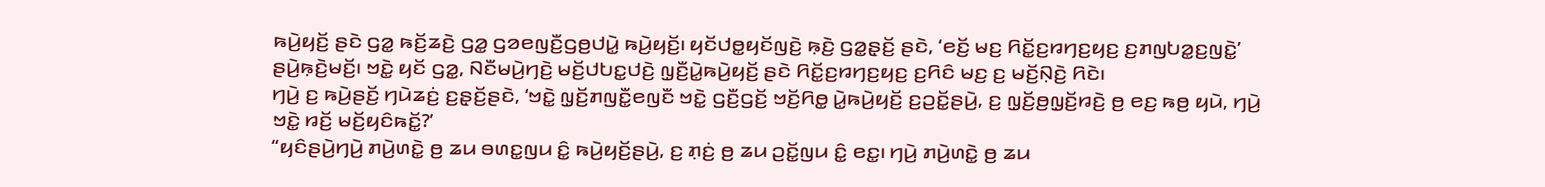ꤒꤣꤧ꤬ꤟꤢꤩ꤬ ꤔꤢꤧ ꤞꤤ꤭ ꤒꤢꤩ꤬ꤘꤢꤧ꤬ ꤞꤤ꤭ ꤞꤤꤕꤜꤢꤪ꤬ꤞꤥ꤬ꤓꤣꤧ꤭ ꤒꤣꤧ꤬ꤟꤢꤩ꤬꤯ ꤟꤢꤩꤓꤥ꤭ꤟꤢꤩꤜꤢꤧ꤬ ꤒ꤫ꤢꤧ꤬ ꤞꤤ꤭ꤔ꤫ꤢꤩ꤬ ꤔꤢꤧ, ‘ꤕꤢꤩ꤬ ꤗꤢ꤬ ꤖꤢꤩ꤭ꤢ꤬ꤙꤚꤢ꤬ꤟꤢ꤬ ꤢ꤬ꤊꤜꤝꤤ꤭ꤢ꤬ꤜꤢꤧ꤭’ ꤔꤣꤧ꤬ꤒ꤫ꤢꤧ꤬ꤗꤢꤩ꤬꤯ ꤠꤢꤧ꤭ ꤟꤢꤩ ꤞꤤ꤭, ꤡꤢꤪꤗꤣꤧ꤬ꤚꤢꤧ꤬ ꤗꤢꤩ꤬ꤓꤝꤢ꤭ꤓꤢꤧ꤬ ꤜ꤫ꤢꤪ꤬ꤣꤧ꤭ꤒꤣꤧ꤬ꤟꤢꤩ꤬ ꤔꤢꤧ ꤖꤢꤩ꤭ꤢ꤬ꤙꤚꤢ꤬ꤟꤢ꤬ ꤢ꤬ꤖꤢꤨ ꤗꤢ꤬ ꤢ꤬ ꤗꤢꤩ꤬ꤡ꤫ꤢꤧ꤬ ꤖꤢꤧ꤯
ꤚꤣꤧ꤬ ꤢ꤬ ꤒꤣꤧ꤬ꤔꤢꤩ꤬ ꤚꤣꤧꤘꤢꤦ꤬ ꤢ꤬ꤔ꤫ꤢꤩ꤬ꤔꤢꤧ, ‘ꤠꤢꤧ꤭ ꤜ꤫ꤢꤩ꤬ꤊꤜꤢꤪ꤭ꤕꤜꤢꤪ ꤠꤢꤧ꤭ ꤞꤢꤪ꤬ꤞꤢꤩ꤬ ꤠꤢꤩ꤬ꤖꤥ꤭ ꤣꤧ꤭ꤒꤣꤧ꤬ꤟꤢꤩ꤬ ꤢ꤬ꤑꤢꤩ꤭ꤔꤣꤧ꤬, ꤢ꤬ ꤜ꤫ꤢꤩ꤬ꤥ꤬ꤜ꤫ꤢꤩ꤬ꤙꤢꤧ꤬ ꤥ꤬ ꤕꤢ꤬ ꤒꤥ꤬ ꤟꤣꤧ, ꤚꤣꤧ꤬ ꤠꤢꤧ꤭ ꤙꤢꤩ꤬ ꤗꤢꤩ꤬ꤟꤢꤨꤒꤢꤩ꤭?’
“ꤟꤢꤨꤔꤣꤧ꤬ꤚꤣꤧ꤬ ꤊꤣꤧ꤬ꤛꤢꤧ꤭ ꤥ꤬ ꤘꤣ ꤋꤛꤢ꤭ꤜꤣ ꤢꤨ꤭ ꤒꤣꤧ꤬ꤟꤢꤩ꤬ꤔꤣꤧ꤬, ꤢ꤬ ꤊ꤫ꤢꤦ꤬ ꤥ꤬ ꤘꤣ ꤑꤢꤩ꤭ꤜꤣ ꤢꤨ꤭ ꤕꤢ꤭꤯ ꤚꤣꤧ꤬ ꤊꤣꤧ꤬ꤛꤢꤧ꤭ ꤥ꤬ ꤘꤣ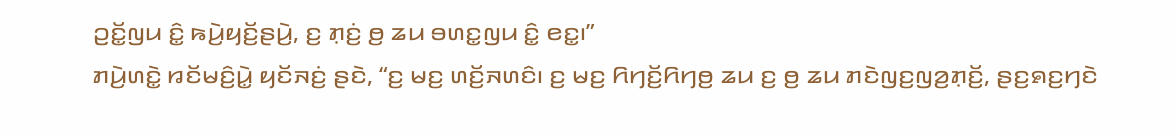ꤑꤢꤩ꤭ꤜꤣ ꤢꤨ꤭ ꤒꤣꤧ꤬ꤟꤢꤩ꤬ꤔꤣꤧ꤬, ꤢ꤬ ꤊ꤫ꤢꤦ꤬ ꤥ꤬ ꤘꤣ ꤋꤛꤢ꤭ꤜꤣ ꤢꤨ꤭ ꤕꤢ꤭꤯”
ꤊꤣꤧ꤬ꤛꤢꤧ꤭ ꤙꤢꤩꤗꤢꤨ꤬ꤣꤧ꤭ ꤟꤢꤩꤏꤢꤦ꤬ ꤔꤢꤧ, “ꤢ꤬ ꤗꤢ꤬ ꤛꤢꤩ꤬ꤏꤛꤢꤨ꤯ ꤢ꤬ ꤗꤢ꤬ ꤖꤚꤢꤩ꤬ꤖꤚꤥ꤬ ꤘꤣ ꤢ꤬ ꤥ꤬ ꤘꤣ ꤊꤢꤧꤜꤢ꤬ꤜꤤ꤬ꤊ꤫ꤢꤩ꤬, ꤔꤢ꤬ꤎꤢ꤬ꤚꤢꤧ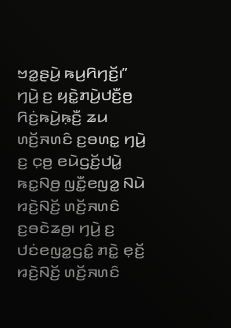ꤠꤤ꤭ꤔꤣꤧ꤬ ꤒꤣ꤬ꤖꤚꤢꤩ꤬꤯”
ꤚꤣꤧ꤬ ꤢ꤬ ꤟꤢꤧ꤭ꤊꤣꤧ꤬ꤓꤢꤪ꤬ꤥ꤬ ꤖꤢꤦ꤬ꤒꤣꤧ꤬ꤒ꤫ꤢꤪ꤬ ꤘꤣ ꤛꤢꤩ꤬ꤏꤛꤢꤨ ꤢ꤬ꤋꤛꤢ꤭ ꤚꤣꤧ꤬ ꤢ꤬ ꤍ꤫ꤥ꤬ ꤕꤣꤧꤞꤢꤩ꤬ꤓꤣꤧ꤭ ꤒꤢ꤭ꤡꤥ꤬ ꤜꤢꤪ꤭ꤕꤜꤤ꤭ ꤡꤣꤧ ꤙꤢꤧ꤬ꤡꤢꤩ꤬ ꤛꤢꤩ꤬ꤏꤛꤢꤨ ꤢ꤬ꤋꤢꤧꤘꤥ꤬꤯ ꤚꤣꤧ꤬ ꤢ꤬ ꤓꤢꤦꤕꤜꤤ꤭ꤞꤢꤨ꤭ ꤊꤢꤧ꤭ ꤕ꤫ꤢꤩ꤬ ꤙꤢꤧ꤬ꤡꤢꤩ꤬ ꤛꤢꤩ꤬ꤏꤛꤢꤨ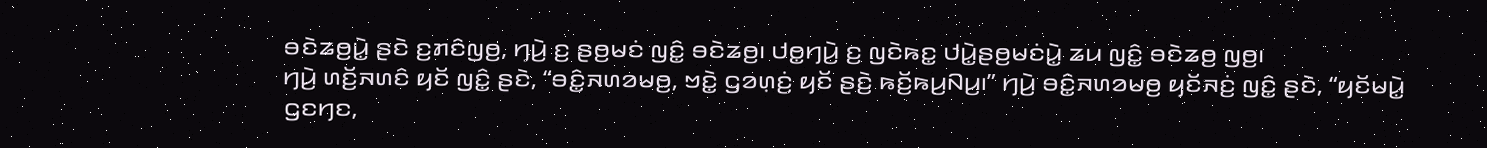ꤋꤢꤧꤘꤥ꤬ꤣꤧ꤭ ꤔꤢꤧ ꤢ꤬ꤊꤢꤨꤜꤥ꤬, ꤚꤣꤧ꤬ ꤢ꤬ ꤔꤥ꤬ꤗꤢꤦ ꤜꤢꤨ꤭ ꤋꤢꤧꤘꤥ꤬꤯ ꤓꤥ꤭ꤚꤣꤧ꤬ ꤢ꤬ ꤜꤢꤧꤒꤢ꤭ ꤓꤣꤧ꤭ꤔꤥ꤬ꤗꤢꤦꤣꤧ꤭ ꤘꤣ ꤜꤢꤨ꤭ ꤋꤢꤧꤘꤥ꤬ ꤜꤥ꤬꤯
ꤚꤣꤧ꤬ ꤛꤢꤩ꤬ꤏꤛꤢꤨ ꤟꤢꤩ ꤜꤢꤨ꤭ ꤔꤢꤧ, “ꤋꤢꤨ꤭ꤏꤛꤤꤗꤥ꤬, ꤠꤢꤧ꤭ ꤞꤤꤛ꤫ꤢꤦ꤬ ꤟꤢꤩ ꤔꤢꤧ꤬ ꤒꤢꤩ꤬ꤒꤣ꤬ꤡꤣ꤬꤯” ꤚꤣꤧ꤬ ꤋꤢꤨ꤭ꤏꤛꤤꤗꤥ꤬ ꤟꤢꤩꤏꤢꤦ꤬ ꤜꤢꤨ꤭ ꤔꤢꤧ, “ꤟꤢꤩꤗꤣꤧ꤭ ꤞꤢꤚꤢ,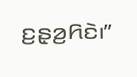ꤢ꤬ꤔ꤫ꤤ꤬ꤖꤢꤧ꤯”